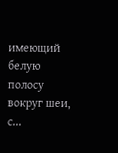имеющий белую полосу вокруг шеи, с...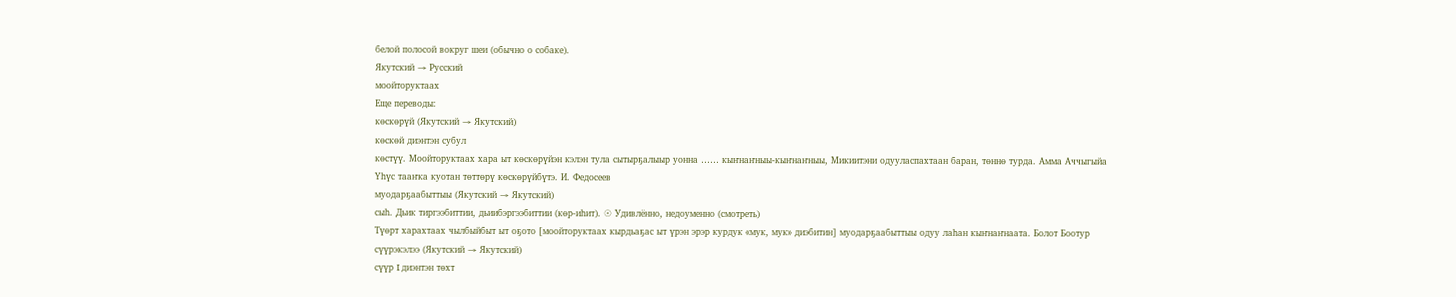белой полосой вокруг шеи (обычно о собаке).
Якутский → Русский
моойторуктаах
Еще переводы:
көскөрүй (Якутский → Якутский)
көскөй диэнтэн субул
көстүү. Моойторуктаах хара ыт көскөрүйэн кэлэн тула сытырҕалыыр уонна …… кыҥнаҥныы-кыҥнаҥныы, Микиитэни одууласпахтаан баран, төннө турда. Амма Аччыгыйа
Үһүс тааҥка куотан төттөрү көскөрүйбүтэ. И. Федосеев
муодарҕаабыттыы (Якутский → Якутский)
сыһ. Дьик тиргээбиттии, дьиибэргээбиттии (көр-иһит). ☉ Удивлённо, недоуменно (смотреть)
Түөрт харахтаах чылбыйбыт ыт оҕото [моойторуктаах кырдьаҕас ыт үрэн эрэр курдук «мук, мук» диэбитин] муодарҕаабыттыы одуу лаһан кыҥнаҥнаата. Болот Боотур
сүүрэкэлээ (Якутский → Якутский)
сүүр I диэнтэн төхт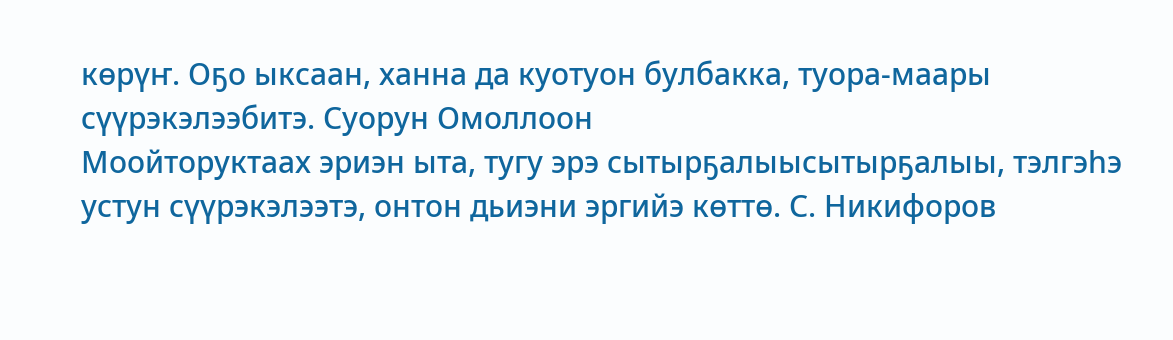көрүҥ. Оҕо ыксаан, ханна да куотуон булбакка, туора-маары сүүрэкэлээбитэ. Суорун Омоллоон
Моойторуктаах эриэн ыта, тугу эрэ сытырҕалыысытырҕалыы, тэлгэһэ устун сүүрэкэлээтэ, онтон дьиэни эргийэ көттө. С. Никифоров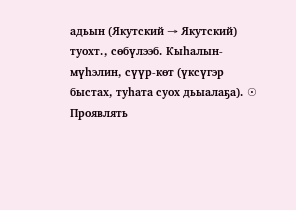адьын (Якутский → Якутский)
туохт., сөбүлээб. Кыһалын-мүһэлин, сүүр-көт (үксүгэр быстах, туһата суох дьыалаҕа). ☉ Проявлять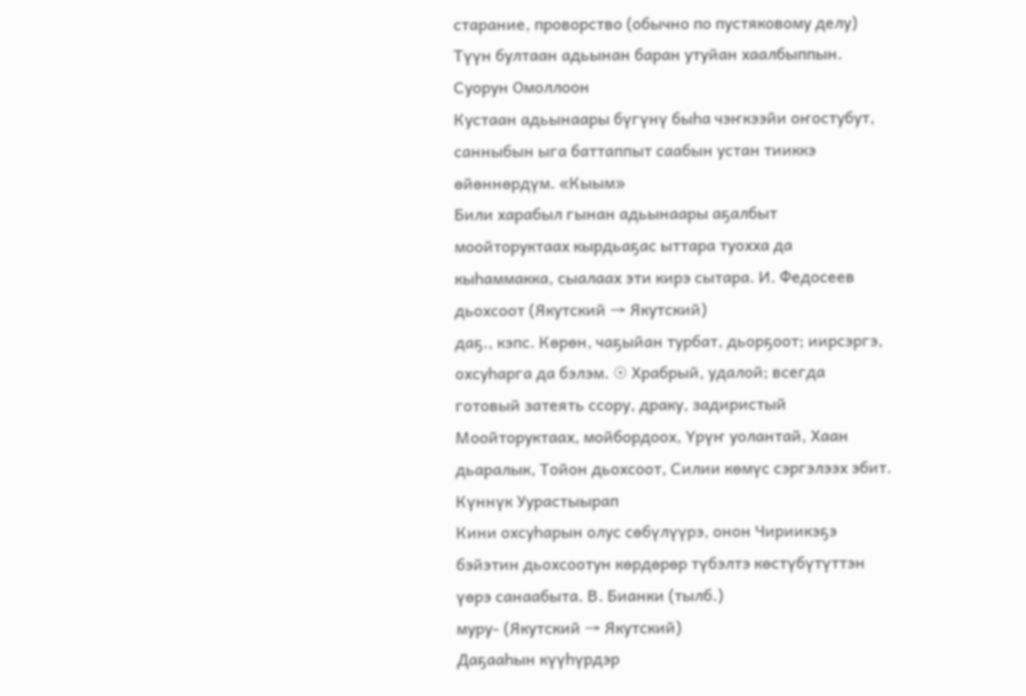старание, проворство (обычно по пустяковому делу)
Түүн бултаан адьынан баран утуйан хаалбыппын. Суорун Омоллоон
Кустаан адьынаары бүгүнү быһа чэҥкээйи оҥостубут, санныбын ыга баттаппыт саабын устан тииккэ өйөннөрдүм. «Кыым»
Били харабыл гынан адьынаары аҕалбыт моойторуктаах кырдьаҕас ыттара туохха да кыһаммакка, сыалаах эти кирэ сытара. И. Федосеев
дьохсоот (Якутский → Якутский)
даҕ., кэпс. Көрөн, чаҕыйан турбат, дьорҕоот; иирсэргэ, охсуһарга да бэлэм. ☉ Храбрый, удалой; всегда готовый затеять ссору, драку, задиристый
Моойторуктаах, мойбордоох, Үрүҥ уолантай, Хаан дьаралык, Тойон дьохсоот, Силии көмүс сэргэлээх эбит. Күннүк Уурастыырап
Кини охсуһарын олус сөбүлүүрэ, онон Чириикэҕэ бэйэтин дьохсоотун көрдөрөр түбэлтэ көстүбүтүттэн үөрэ санаабыта. В. Бианки (тылб.)
муру- (Якутский → Якутский)
Даҕааһын күүһүрдэр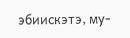эбиискэтэ, му-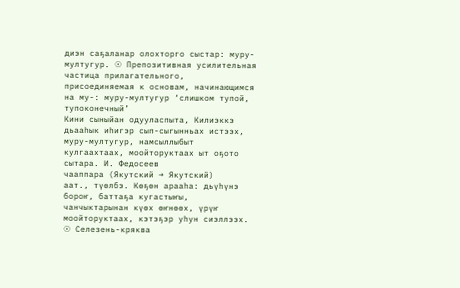диэн саҕаланар олохторго сыстар: муру-мултугур. ☉ Препозитивная усилительная частица прилагательного, присоединяемая к основам, начинающимся на му-: муру-мултугур ‘слишком тупой, тупоконечный’
Кини сыныйан одууласпыта, Килиэккэ дьааһык иһигэр сып-сыгынньах истээх, муру-мултугур, намсыллыбыт кулгаахтаах, моойторуктаах ыт оҕото сытара. И. Федосеев
чааппара (Якутский → Якутский)
аат., түөлбэ. Көҕөн арааһа: дьүһүнэ бороҥ, баттаҕа кугастыҥы, чанчыктарынан күөх өҥнөөх, үрүҥ моойторуктаах, кэтэҕэр уһун сиэллээх. ☉ Селезень-кряква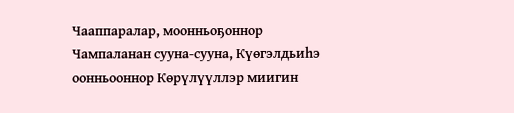Чааппаралар, моонньоҕоннор Чампаланан сууна-сууна, Күөгэлдьиһэ оонньооннор Көрүлүүллэр миигин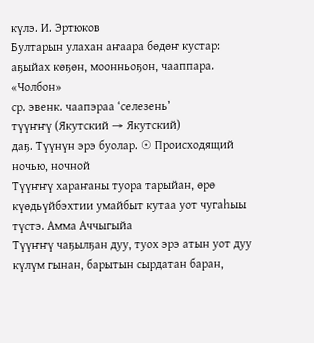күлэ. И. Эртюков
Бултарын улахан аҥаара бөдөҥ кустар: аҕыйах көҕөн, моонньоҕон, чааппара. «Чолбон»
ср. эвенк. чаапэраа ‘селезень’
түүҥҥү (Якутский → Якутский)
даҕ. Түүнүн эрэ буолар. ☉ Происходящий ночью, ночной
Түүҥҥү хараҥаны туора тарыйан, өрө күөдьүйбэхтии умайбыт кутаа уот чугаһыы түстэ. Амма Аччыгыйа
Түүҥҥү чаҕылҕан дуу, туох эрэ атын уот дуу күлүм гынан, барытын сырдатан баран,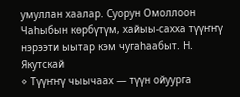умуллан хаалар. Суорун Омоллоон
Чаһыбын көрбүтүм, хайыы-сахха түүҥҥү нэрээти ыытар кэм чугаһаабыт. Н. Якутскай
◊ Түүҥҥү чыычаах — түүн ойуурга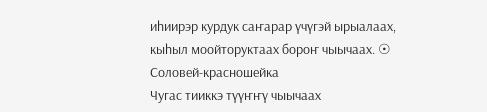иһиирэр курдук саҥарар үчүгэй ырыалаах, кыһыл моойторуктаах бороҥ чыычаах. ☉ Соловей-красношейка
Чугас тииккэ түүҥҥү чыычаах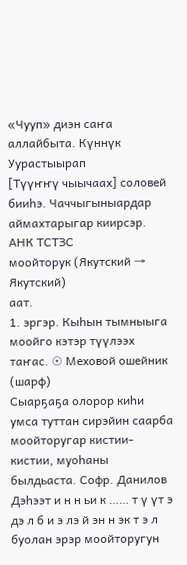«Чууп» диэн саҥа аллайбыта. Күннүк Уурастыырап
[Түүҥҥү чыычаах] соловей бииһэ. Чаччыгыныардар аймахтарыгар киирсэр. АНК ТСТЗС
моойторук (Якутский → Якутский)
аат.
1. эргэр. Кыһын тымныыга моойго кэтэр түүлээх таҥас. ☉ Меховой ошейник (шарф)
Сыарҕаҕа олорор киһи умса туттан сирэйин саарба моойторугар кистии-кистии, муоһаны былдьаста. Софр. Данилов
Дэһээт и н н ьи к …… т ү үт э дэ л б и э лэ й эн н эк т э л буолан эрэр моойторугун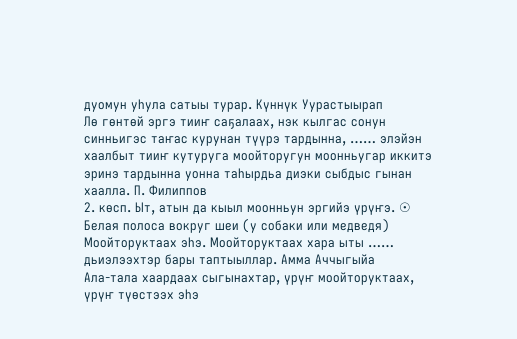дуомун уһула сатыы турар. Күннүк Уурастыырап
Лө гөнтөй эргэ тииҥ саҕалаах, нэк кылгас сонун синньигэс таҥас курунан түүрэ тардынна, …… элэйэн хаалбыт тииҥ кутуруга моойторугун моонньугар иккитэ эринэ тардынна уонна таһырдьа диэки сыбдыс гынан хаалла. П. Филиппов
2. көсп. Ыт, атын да кыыл моонньун эргийэ үрүҥэ. ☉ Белая полоса вокруг шеи (у собаки или медведя)
Моойторуктаах эһэ. Моойторуктаах хара ыты …… дьиэлээхтэр бары таптыыллар. Амма Аччыгыйа
Ала-тала хаардаах сыгынахтар, үрүҥ моойторуктаах, үрүҥ түөстээх эһэ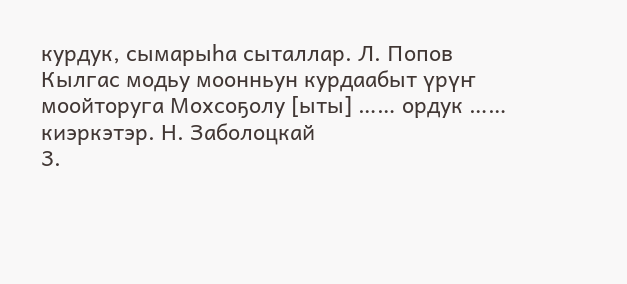курдук, сымарыһа сыталлар. Л. Попов
Кылгас модьу моонньун курдаабыт үрүҥ моойторуга Мохсоҕолу [ыты] …… ордук …… киэркэтэр. Н. Заболоцкай
3.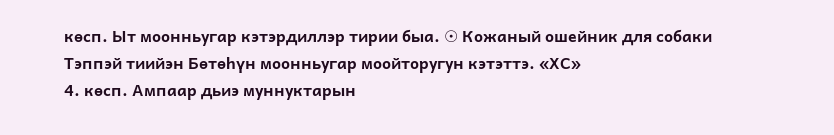көсп. Ыт моонньугар кэтэрдиллэр тирии быа. ☉ Кожаный ошейник для собаки
Тэппэй тиийэн Бөтөһүн моонньугар моойторугун кэтэттэ. «ХС»
4. көсп. Ампаар дьиэ муннуктарын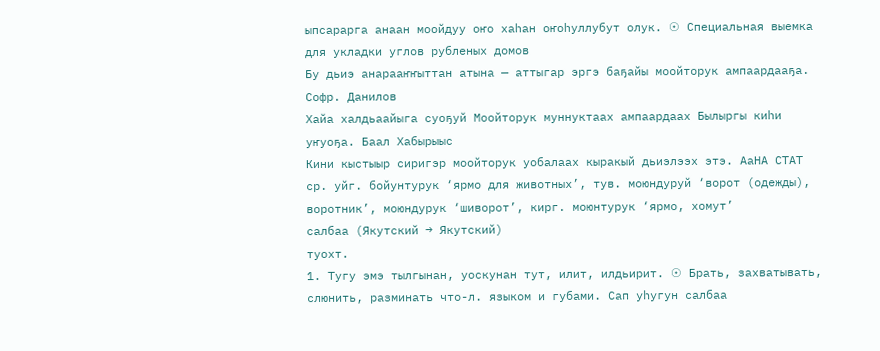ыпсарарга анаан моойдуу оҥо хаһан оҥоһуллубут олук. ☉ Специальная выемка для укладки углов рубленых домов
Бу дьиэ анарааҥҥыттан атына — аттыгар эргэ баҕайы моойторук ампаардааҕа. Софр. Данилов
Хайа халдьаайыга суоҕуй Моойторук муннуктаах ампаардаах Былыргы киһи уҥуоҕа. Баал Хабырыыс
Кини кыстыыр сиригэр моойторук уобалаах кыракый дьиэлээх этэ. АаНА СТАТ
ср. уйг. бойунтурук ‘ярмо для животных’, тув. моюндуруй ‘ворот (одежды), воротник’, моюндурук ‘шиворот’, кирг. моюнтурук ‘ярмо, хомут’
салбаа (Якутский → Якутский)
туохт.
1. Тугу эмэ тылгынан, уоскунан тут, илит, илдьирит. ☉ Брать, захватывать, слюнить, разминать что-л. языком и губами. Сап уһугун салбаа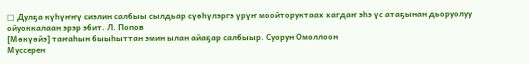□ Дулҕа күһүҥҥү сиэлин салбыы сылдьар сүөһүлэргэ үрүҥ моойторуктаах хагдаҥ эһэ үс атаҕынан дьоруолуу ойуоккалаан эрэр эбит. Л. Попов
[Мөкүөйэ] таҥаһын быыһыттан эмин ылан айаҕар салбыыр. Суорун Омоллоон
Муссерен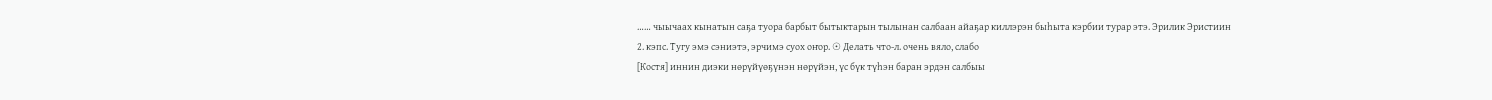…… чыычаах кынатын саҕа туора барбыт бытыктарын тылынан салбаан айаҕар киллэрэн быһыта кэрбии турар этэ. Эрилик Эристиин
2. кэпс. Тугу эмэ сэниэтэ, эрчимэ суох оҥор. ☉ Делать что-л. очень вяло, слабо
[Костя] иннин диэки нөрүйүөҕүнэн нөрүйэн, үс бүк түһэн баран эрдэн салбыы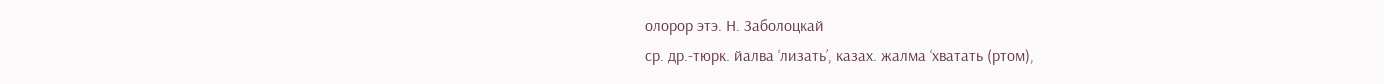олорор этэ. Н. Заболоцкай
ср. др.-тюрк. йалва ‘лизать’, казах. жалма ‘хватать (ртом),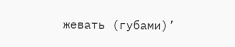жевать (губами)’